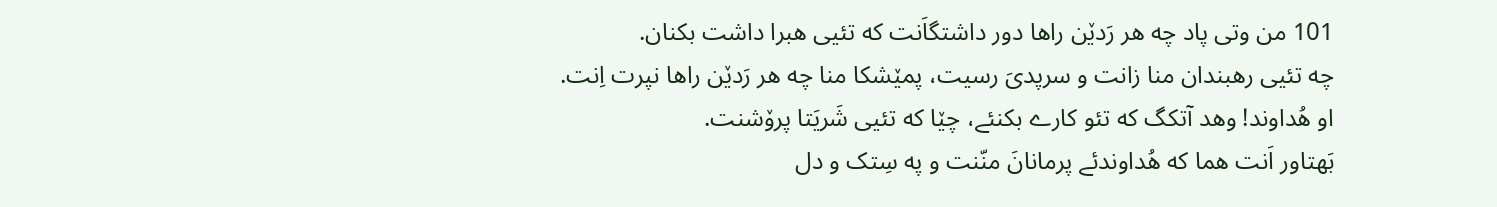101 من وتی پاد چه هر رَدێن راها دور داشتگاَنت که تئیی هبرا داشت بکنان.
چه تئیی رهبندان منا زانت و سرپدیَ رسیت، پمێشکا منا چه هر رَدێن راها نپرت اِنت.
او هُداوند! وهد آتکگ که تئو کارے بکنئے، چێا که تئیی شَریَتا پرۆشنت.
بَهتاور اَنت هما که هُداوندئے پرمانانَ منّنت و په سِتک و دل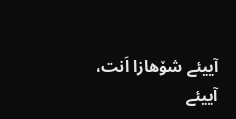آییئے شۆهازا اَنت،
آییئے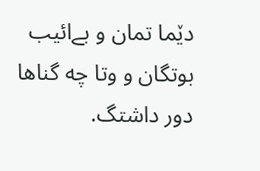دێما تمان و بےائیب بوتگان و وتا چه گناها دور داشتگ.